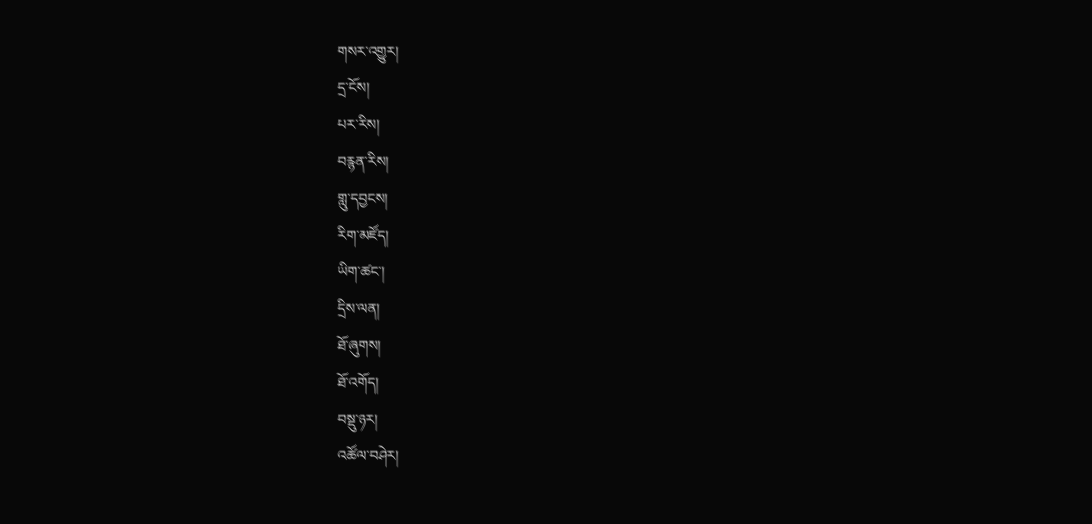གསར་འགྱུར།
དྲ་ངོས།
པར་རིས།
བརྙན་རིས།
གླུ་དབྱངས།
རིག་མཛོད།
ཡིག་ཚང་།
དྲིས་ལན།
ཐོ་ཞུགས།
ཐོ་འགོད།
བསྡུ་ཉར།
འཚོལ་བཤེར།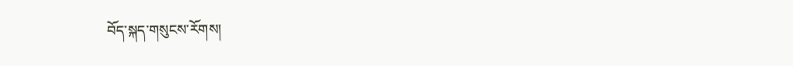བོད་སྐད་གསུངས་རོགས།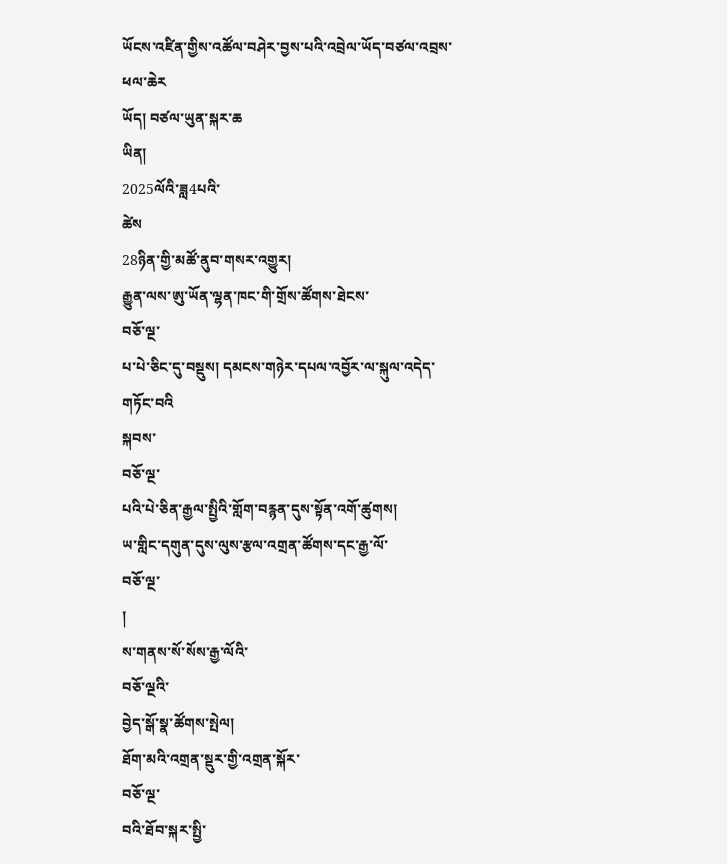ཡོངས་འཛིན་གྱིས་འཚོལ་བཤེར་བྱས་པའི་འབྲེལ་ཡོད་བཙལ་འབྲས་ཕལ་ཆེར
ཡོད། བཙལ་ཡུན་སྐར་ཆ
ཡིན།
2025ལོའི་ཟླ4པའི་
ཚེས
28ཉིན་གྱི་མཚོ་ནུབ་གསར་འགྱུར།
རྒྱུན་ལས་ཨུ་ཡོན་ལྷན་ཁང་གི་གྲོས་ཚོགས་ཐེངས་
བཅོ་ལྔ་
པ་པེ་ཅིང་དུ་བསྡུས། དམངས་གཉེར་དཔལ་འབྱོར་ལ་སྐུལ་འདེད་གཏོང་བའི
སྐབས་
བཅོ་ལྔ་
པའི་པེ་ཅིན་རྒྱལ་སྤྱིའི་གློག་བརྙན་དུས་སྟོན་འགོ་ཚུགས།
ཡ་གླིང་དགུན་དུས་ལུས་རྩལ་འགྲན་ཚོགས་དང་རྒྱ་ལོ་
བཅོ་ལྔ་
།
ས་གནས་སོ་སོས་རྒྱ་ལོའི་
བཅོ་ལྔའི་
བྱེད་སྒོ་སྣ་ཚོགས་སྤེལ།
ཐོག་མའི་འགྲན་སྡུར་གྱི་འགྲན་སྐོར་
བཅོ་ལྔ་
བའི་ཐོབ་སྐར་སྤྱི་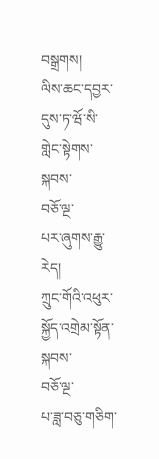བསྒྲགས།
ལིས་ཆང་དབྱར་དུས་ཏ་ཝོ་སི་གླེང་སྟེགས་སྐབས་
བཅོ་ལྔ་
པར་ཞུགས་རྒྱུ་རེད།
ཀྲུང་གོའི་འཕུར་སྐྱོད་འགྲེམ་སྟོན་སྐབས་
བཅོ་ལྔ་
པ་ཟླ་བཅུ་གཅིག་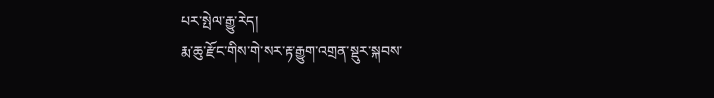པར་སྤེལ་རྒྱུ་རེད།
རྨ་ཆུ་རྫོང་གིས་གེ་སར་རྟ་རྒྱུག་འགྲན་སྡུར་སྐབས་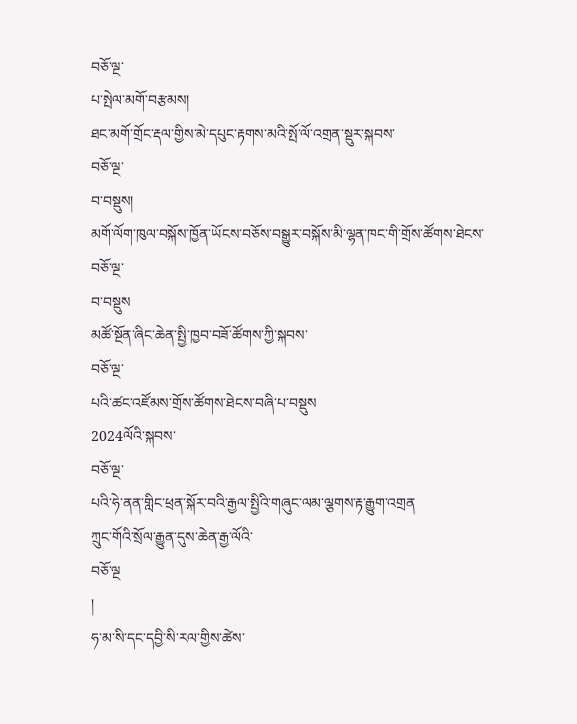བཅོ་ལྔ་
པ་སྤེལ་མགོ་བརྩམས།
ཐང་མགོ་གྲོང་རྡལ་གྱིས་མེ་དཔུང་རྟགས་མའི་སྤོ་ལོ་འགྲན་སྡུར་སྐབས་
བཅོ་ལྔ་
བ་བསྡུས།
མགོ་ལོག་ཁུལ་བསྐོས་ཁྱོན་ཡོངས་བཅོས་བསྒྱུར་བསྐོས་མི་ལྷན་ཁང་གི་གྲོས་ཚོགས་ཐེངས་
བཅོ་ལྔ་
བ་བསྡུས
མཚོ་སྔོན་ཞིང་ཆེན་སྤྱི་ཁྱབ་བཟོ་ཚོགས་ཀྱི་སྐབས་
བཅོ་ལྔ་
པའི་ཚང་འཛོམས་གྲོས་ཚོགས་ཐེངས་བཞི་པ་བསྡུས
2024ལོའི་སྐབས་
བཅོ་ལྔ་
པའི་ཧེ་ནན་གླིང་ཕྲན་སྐོར་བའི་རྒྱལ་སྤྱིའི་གཞུང་ལམ་ལྕགས་རྟ་རྒྱུག་འགྲན
ཀྲུང་གོའི་སྲོལ་རྒྱུན་དུས་ཆེན་རྒྱ་ལོའི་
བཅོ་ལྔ
།
ཧ་མ་སི་དང་དབྱི་སི་རལ་གྱིས་ཚེས་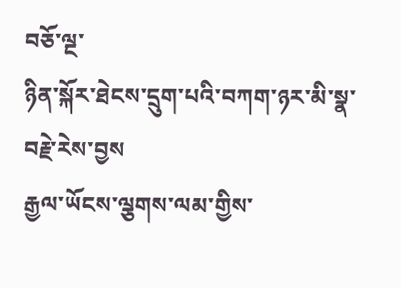བཅོ་ལྔ་
ཉིན་སྐོར་ཐེངས་དྲུག་པའི་བཀག་ཉར་མི་སྣ་བརྗེ་རེས་བྱས
རྒྱལ་ཡོངས་ལྕགས་ལམ་གྱིས་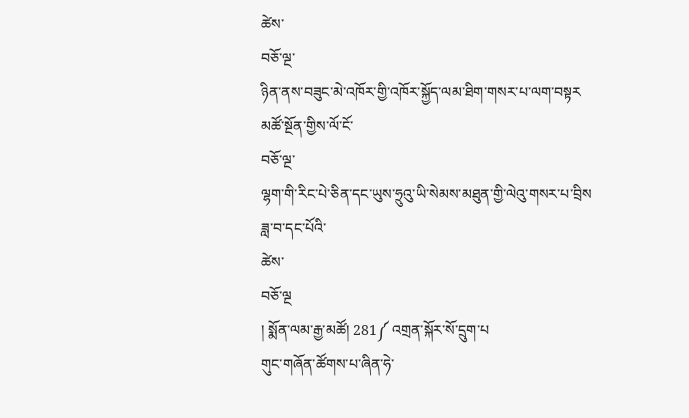ཚེས་
བཅོ་ལྔ་
ཉིན་ནས་བཟུང་མེ་འཁོར་གྱི་འཁོར་སྐྱོད་ལམ་ཐིག་གསར་པ་ལག་བསྟར
མཚོ་སྔོན་གྱིས་ལོ་ངོ་
བཅོ་ལྔ་
ལྷག་གི་རིང་པེ་ཅིན་དང་ཡུས་ཧྲུའུ་ཡི་སེམས་མཐུན་གྱི་ལེའུ་གསར་པ་བྲིས
ཟླ་བ་དང་པོའི་
ཚེས་
བཅོ་ལྔ
། སྨོན་ལམ་རྒྱ་མཚོ། 281༼ འགྲན་སྐོར་སོ་དྲུག་པ
གུང་གཞོན་ཚོགས་པ་ཞིན་ཧེ་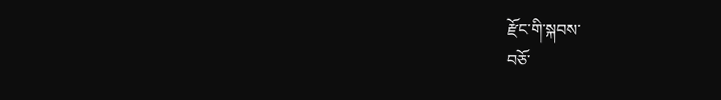རྫོང་གི་སྐབས་
བཅོ་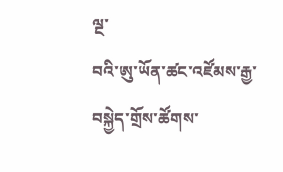ལྔ་
བའི་ཨུ་ཡོན་ཚང་འཛོམས་རྒྱ་བསྐྱེད་གྲོས་ཚོགས་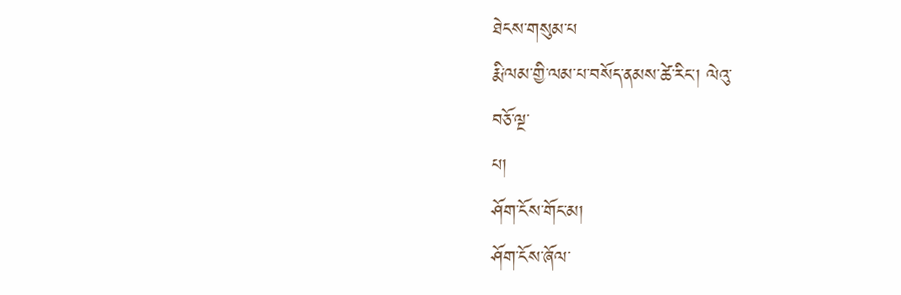ཐེངས་གསུམ་པ
རྨི་ལམ་གྱི་ལམ་པ་བསོད་ནམས་ཚེ་རིང་། ལེའུ་
བཅོ་ལྔ་
པ།
ཤོག་ངོས་གོང་མ།
ཤོག་ངོས་ཞོལ་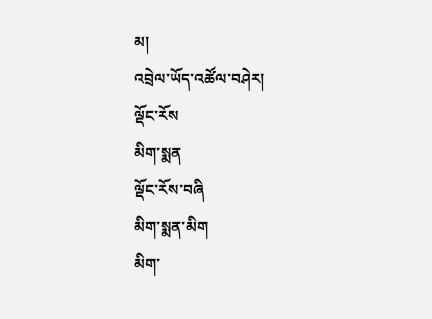མ།
འབྲེལ་ཡོད་འཚོལ་བཤེར།
ལྡོང་རོས
མིག་སྨན
ལྡོང་རོས་བཞི
མིག་སྨན་མིག
མིག་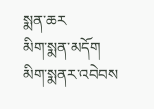སྨན་ཆར
མིག་སྨན་མདོག
མིག་སྨནར་འབེབས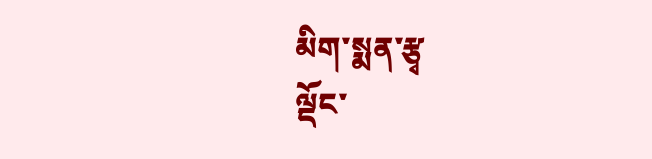མིག་སྨན་རྩྭ
ལྡོང་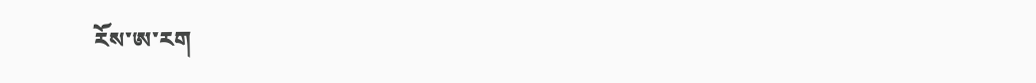རོས་ཨ་རག